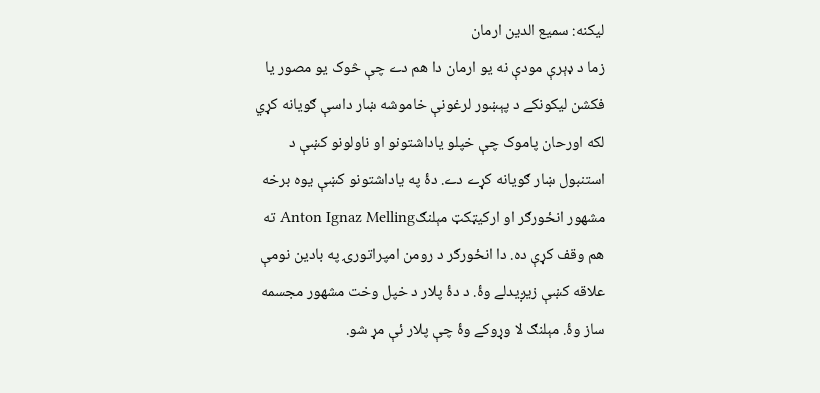لیکنه: سمیع الدین ارمان
زما د ډېرې مودې نه یو ارمان دا هم دے چې څوک یو مصور یا فکشن لیکونکے د پېښور لرغونې خاموشه ښار داسې ګویانه کړي لکه اورحان پاموک چې خپلو یاداشتونو او ناولونو کښې د استنبول ښار ګویانه کړے دے. دۀ په یاداشتونو کښې یوه برخه مشهور انځورګر او ارکیټکټ مېلنګAnton Ignaz Melling ته هم وقف کړې ده. دا انځورګر د رومن امپراتورۍ په بادین نومې علاقه کښې زیږیدلے وۀ. د دۀ پلار د خپل وخت مشهور مجسمه ساز وۀ. مېلنګ لا وړوکے وۀ چې پلار ئې مړ شو.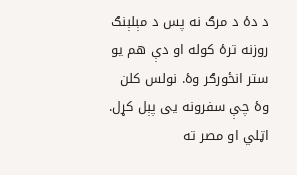د دۀ د مرګ نه پس د مېلېنګ روزنه ترۀ کوله او دې هم یو ستر انځورګر وۀ. نولس کلن وۀ چې سفرونه یی پېل کړل. اټلي او مصر ته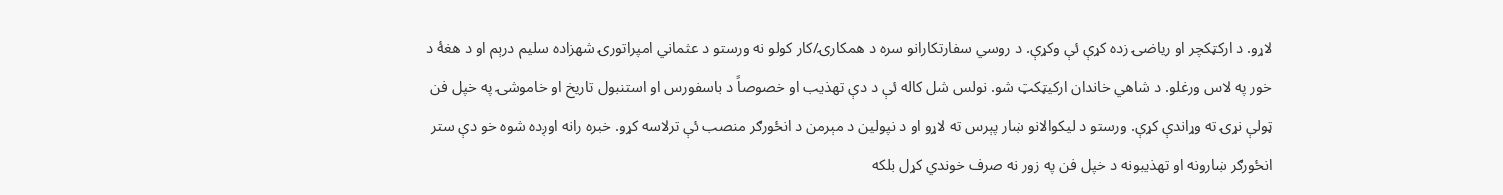لاړو. د ارکټکچر او ریاضۍ زده کړې ئې وکړې. د روسي سفارتکارانو سره د همکارۍ/کار کولو نه ورستو د عثماني امپراتورۍ شهزاده سلیم درېم او د هغۀ د خور په لاس ورغلو. د شاهي خاندان ارکیټکټ شو. نولس شل کاله ئې د دې تهذیب او خصوصاً د باسفورس او استنبول تاریخ او خاموشۍ په خپل فن ټولې نړۍ ته وړاندې کړې. ورستو د لیکوالانو ښار پېرس ته لاړو او د نپولین د مېرمن د انځورګر منصب ئې ترلاسه کړو. خبره رانه اوږده شوه خو دې ستر انځورګر ښارونه او تهذیبونه د خپل فن په زور نه صرف خوندي کړل بلکه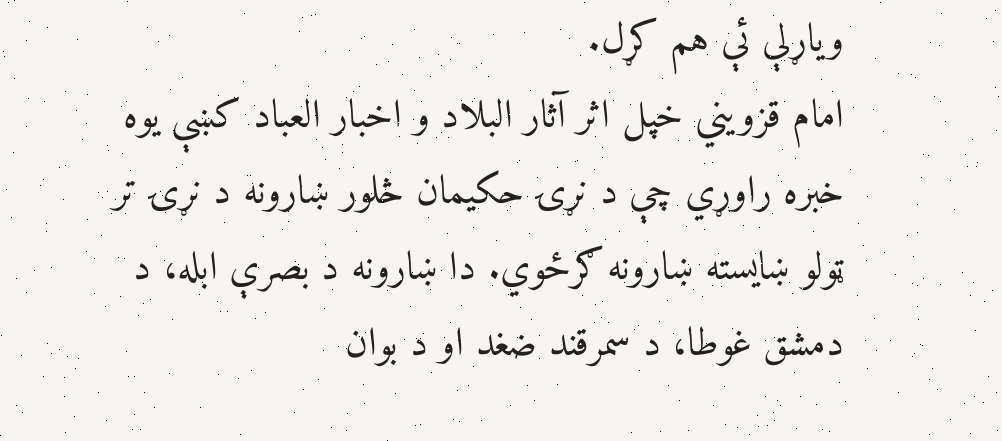ویاړلې ئې هم کړل.
امام قزویني خپل اثر آثار البلاد و اخبار العباد کښې یوه خبره راوړي چې د نړۍ حکیمان څلور ښارونه د نړۍ تر ټولو ښایسته ښارونه ګرځوي. دا ښارونه د بصرې ابله، د دمشق غوطا، د سمرقند ضغد او د بوان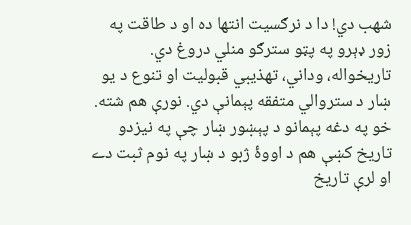شهب دي! دا د نرګسیت انتها ده او د طاقت په زور ډېرو په پټو سترګو منلي دروغ دي. تاریخواله، وداني، تهذیبي قبولیت او تنوع د یو ښار د ستروالي متفقه پېمانې دي. نورې هم شته. خو په دغه پېمانو د پېښور ښار چې په نیزدو تاریخ کښې هم د اووۀ ژبو د ښار په نوم ثبت دے او لرې تاریخ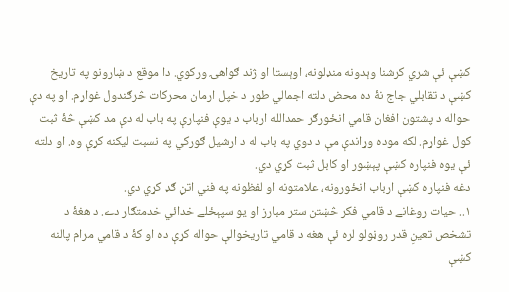کښې ئې شري کرشنا وېدونه منډلونه، اوېستا او ژند ګواهۍ ورکوي. دا موقع د ښارونو په تاریخ کښې د تقابلي جاج نۀ ده محض دلته اجمالي طور د خپل ارمان محرکات څرګندول غواړم. او په دې حواله د پشتون افغان قامي انځورګر حمدالله ارباب د یوې فنپارې په باب له دې مد کښې څۀ ثبت کول غواړم. لکه موده وړاندې مې د دوي په باب له د ارشیل ګورکي په نسبت لیکنه کړې وه. او دلته ئې یوه فنپاره کښې پېښور او کابل ثبت کړي دي.
دغه فنپاره کښې ارباب انځورونه، علامتونه او لفظونه په فني اتڼ ګډ کړي دي.
۱.. حیات روغانے د قامي فکر څښتن ستر مبارز او یو سپېځلے خدائي خدمتګار دے. د هغۀ د تشخص تعینِ قدر روڼولو لره ئې هغه د قامي تاریخوالې حواله کړې ده او کۀ د قامي مرام پالنه کښې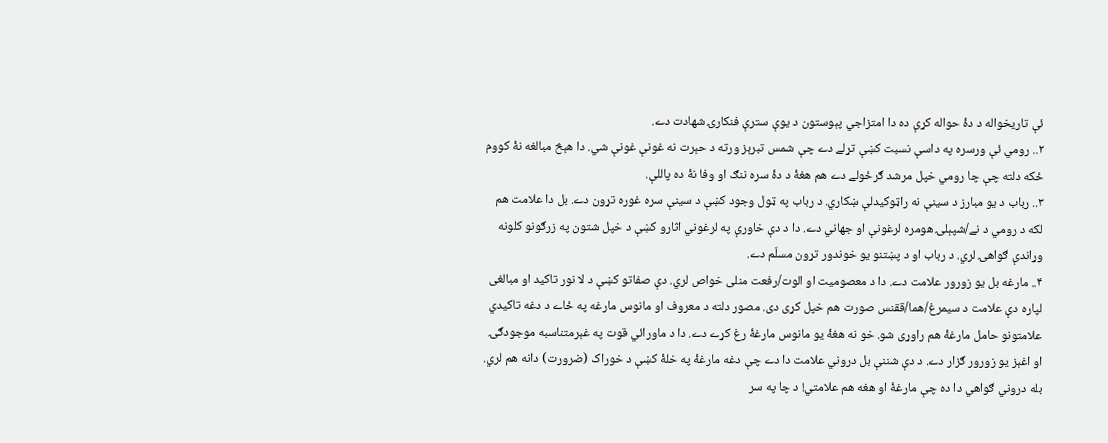ئې تاریخواله د دۀ حواله کړې ده دا امتزاجي پېوستون د یوې سترې فنکارۍ شهادت دے.
۲.. رومي ئې ورسره په داسې نسبت کښې تړلے دے چې شمس تبرېز ورته د حېرت نه غونې غونې شي. دا هېڅ مبالغه نۀ کووم ځکه دلته چې چا رومي خپل مرشد ګرځولے دے هم هغۀ د دۀ سره ننګ او وفا نۀ ده پاللې.
۳.. رباب د یو مبارز د سینې نه راټوکیدلې ښکاري. د رباب په ټول وجود کښې د سینې سره غوره تړون دے. بل دا علامت هم لکه د رومي د نے/شپېلۍ هومره لرغونې او جهاني دے. دا د دې خاورې په لرغوني اثارو کښې د خپل شتون په زرګونو کلونه وړاندې ګواهۍ لري. د رباب او د پښتنو یو خوندور تړون مسلّم دے.
۴.. مارغه بل یو زورور علامت دے. دا د معصومیت او الوت/رفعت منلی خواص لري. دې صفاتو کښې د لا نور تاکید او مبالغی لپاره دې علامت د سیمرغ/هما/ققنس صورت هم خپل کړی دی. مصور دلته د معروف او مانوس مارغه په ځاے د دغه تاکیدي علامتونو حامل مارغۀ هم راوړی شو. خو نه هغۀ یو مانوس مارغۀ رغ کړے دے. دا د ماورائي قوت په غېرمتناسبه موجودګۍ او اغېز یو زورور ګزار دے. د دې شننې بل دروني علامت دا دے چې دغه مارغۀ په خلۀ کښې د خوراک (ضرورت) دانه هم لري. بله دروني ګواهي دا ده چې مارغۀ او هغه هم علامتي! د چا په سر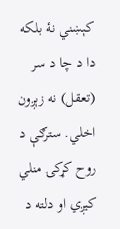کېښني نۀ بلکه دا د چا د سر (تعقل) نه زېږون اخلي. سترګې د روح کړکۍ منلي کیږي او دلته د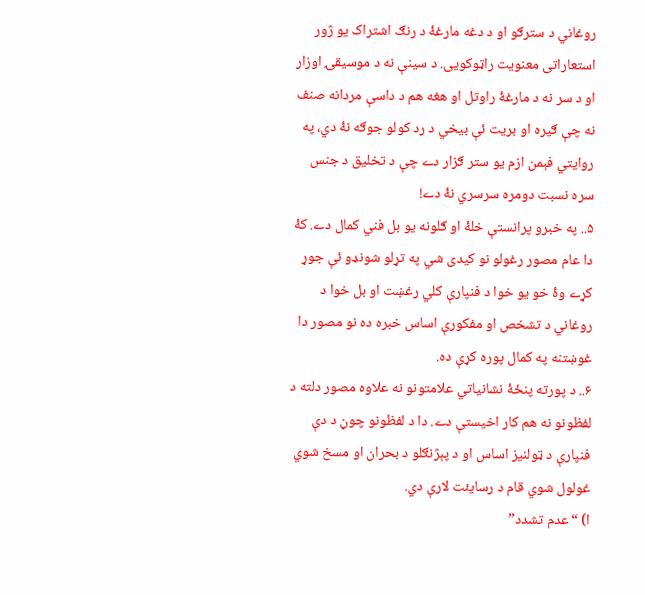روغاني د سترګو او د دغه مارغۀ د رنګ اشتراک یو ژور استعاراتی معنویت راټوکویی. د سینې نه د موسیقۍ اوزار او د سر نه د مارغۀ راوتل او هغه هم د داسې مردانه صنف نه چې ګیره او بریت ئې بیخي د رد کولو جوګه نۀ دي، په روایتي فېمن ازم یو ستر ګزار دے چې د تخلیق د جنس سره نسبت دومره سرسري نۀ دے!
۵.. په خبرو پرانستې خلۀ او ګلونه یو بل فني کمال دے. کۀ دا عام مصور رغولو نو کیدی شي په تړلو شونډو ئې جوړ کړے وۀ خو یو خوا د فنپارې کلي رغښت او بل خوا د روغاني د تشخص او مفکورې اساس خبره ده نو مصور دا غوښتنه په کمال پوره کړې ده.
۶.. د پورته پنځۀ نشانیاتي علامتونو نه علاوه مصور دلته د لفظونو نه هم کار اخیستې دے. دا د لفظونو چوڼ د دې فنپارې د ټولنیز اساس او د پېژنګلو د بحران او مسخ شوي غولول شوي قام د رسایئت لارې دي.
ا) “عدم تشدد”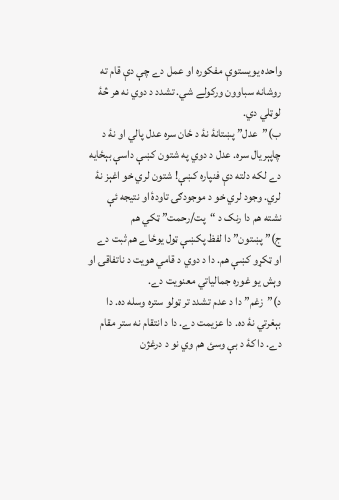واحده یویستوې مفکوره او عمل دے چې دې قام ته روشانه سباوون ورکولے شي. تشدد د دوي نه هر څۀ لوټلي دي.
ب)”عدل” پښتانۀ نۀ د ځان سره عدل پالي او نۀ د چاپېریال سره. عدل د دوي په شتون کښې داسې بېځایه دے لکه دلته دې فنپاره کښې! شتون لري خو اغېز نۀ لري. وجود لري خو د موجودګۍ تاودۀ او نتیجه ئې نشته هم دا رنک د “پت/رحمت” ټکي هم
ج)” پښتون” دا لفظ پکښې ټول یوځاے هم ثبت دے او ټکړو کښې هم. دا د دوي د قامي هویت د ناتفاقۍ او وېش یو غوره جمالیاتي معنویت دے.
د)”زغم” دا د عدم تشدد تر ټولو ستره وسله ده. دا بېغرتي نۀ ده. دا عزیمت دے. دا د انتقام نه ستر مقام دے. دا کۀ د بې وسئ هم وي نو د درغژن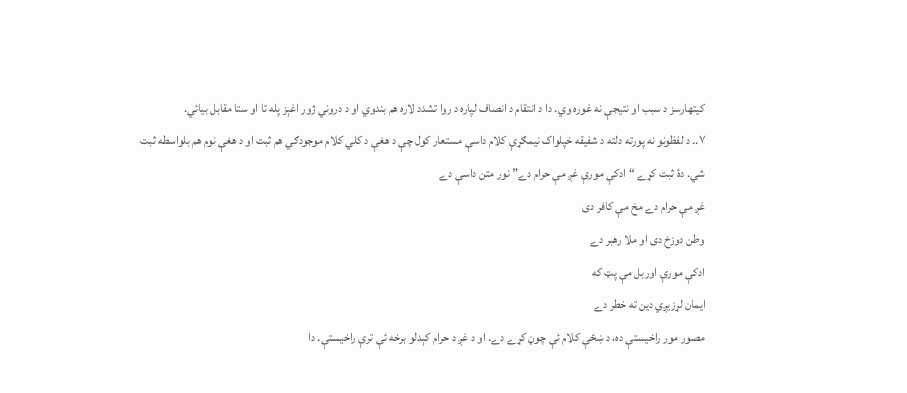کیتهارسز د سبب او نتیجې نه غوره وي. دا د انتقام د انصاف لپاره د روا تشدد لاره هم بندوي او د دروني ژور اغېز پله تا او ستا مقابل بیائي.
۷.. د لفظونو نه پورته دلته د شفیقه خپلواک نیمګړې کلام داسې مستعار کول چې د هغې د کلي کلام موجودګي هم ثبت او د هغې نوم هم بلواسطه ثبت شي. دۀ ثبت کړے “ادکې مورې غږ مې حرام دے” نور متن داسې دے
غږ مې حرام دے مخ مې کافر دی
وطن دوزخ دی او ملا رهبر دے
ادکې مورې اوربل مې پټ که
ایمان لړزیږي دین ته خطر دے
مصور مور راخیستې ده، د ښځې کلام ئې چوڼ کړے دے. او د غږ د حرام کېدلو برخه ئې ترې راخیستې. دا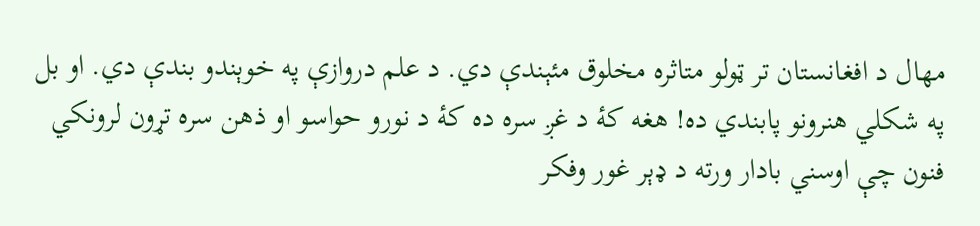مهال د افغانستان تر ټولو متاثره مخلوق مئېندې دي. د علم دروازې په خوېندو بندې دي. او بل په شکلي هنرونو پابندي ده! هغه کۀ د غږ سره ده کۀ د نورو حواسو او ذهن سره تړون لرونکي فنون چې اوسني بادار ورته د ډېر غور وفکر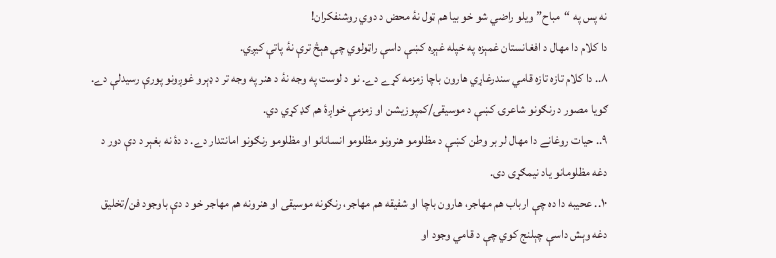نه پس په “مباح” ویلو راضي شو خو بیا هم ټول نۀ محض د دوي روشنفکران!
دا کلام دا مهال د افغانستان غمېزه په خپله غېږه کښې داسې راټولوي چې هېڅ ترې نۀ پاتې کیږي.
۸.. دا کلام تازه تازه قامي سندرغاړي هارون باچا زمزمه کړے دے. نو د لوست په وجه نۀ د هنر په وجه تر د ډېرو غوږونو پورې رسیدلې دے. ګویا مصور د رنګونو شاعرۍ کښې د موسیقۍ/کمپوزیشن او زمزمې خواږۀ هم ګډ کړي دي.
۹.. حیات روغانے دا مهال لر بر وطن کښې د مظلومو هنرونو مظلومو انسانانو او مظلومو رنګونو امانتدار دے. د دۀ نه بغېر د دې دور د دغه مظلومانو یاد نیمګړی دی.
۱۰.. عحیبه دا ده چې ارباب هم مهاجر، هارون باچا او شفیقه هم مهاجر، رنګونه موسیقی او هنرونه هم مهاجر خو د دې باوجود فن/تخلیق دغه وېش داسې چېلنج کوي چې د قامي وجود او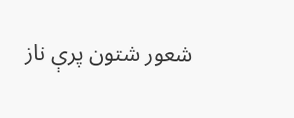شعور شتون پرې ناز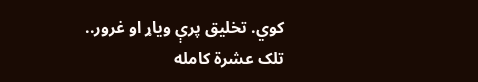کوي. تخلیق پرې ویاړ او غرور..
تلک عشرة کامله